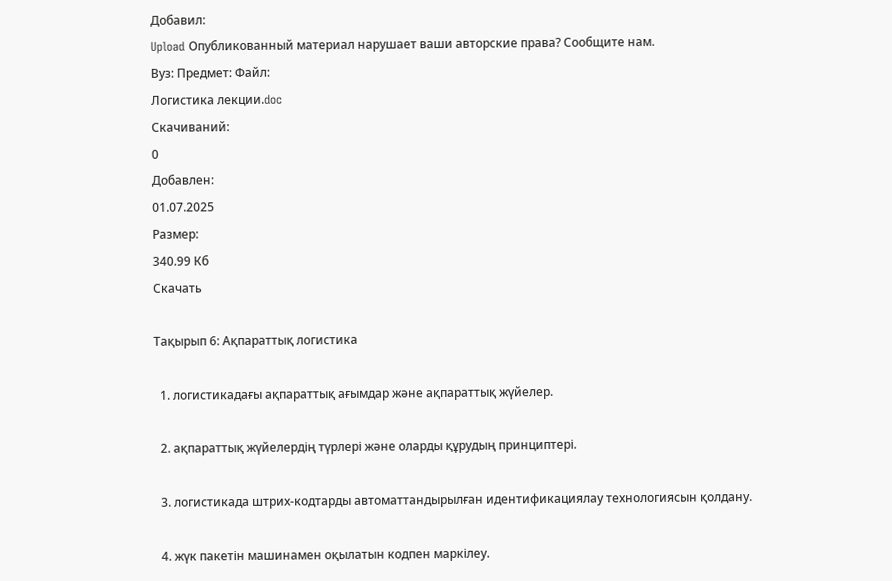Добавил:
Upload Опубликованный материал нарушает ваши авторские права? Сообщите нам.
Вуз: Предмет: Файл:
Логистика лекции.doc
Скачиваний:
0
Добавлен:
01.07.2025
Размер:
340.99 Кб
Скачать

Тақырып 6: Ақпараттық логистика

  1. логистикадағы ақпараттық ағымдар және ақпараттық жүйелер.

  2. ақпараттық жүйелердің түрлері және оларды құрудың принциптері.

  3. логистикада штрих-кодтарды автоматтандырылған идентификациялау технологиясын қолдану.

  4. жүк пакетін машинамен оқылатын кодпен маркілеу.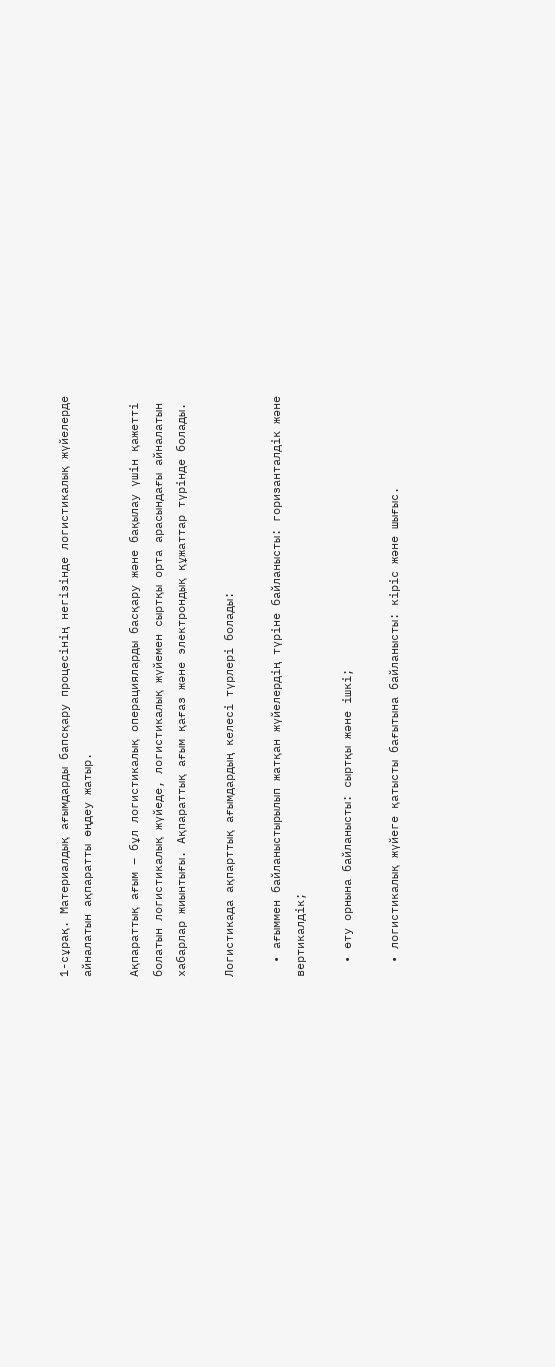1-сұрақ. Материалдық ағымдарды бапсқару процесінің негізінде логистикалық жүйелерде айналатын ақпаратты өңдеу жатыр.

Ақпараттық ағым – бұл логистикалық операцияларды басқару және бақылау үшін қажетті болатын логистикалық жүйеде, логистикалық жүйемен сыртқы орта арасындағы айналатын хабарлар жиынтығы. Ақпараттық ағым қағаз және электрондық құжаттар түрінде болады.

Логистикада ақпарттық ағымдардың келесі түрлері болады:

  • ағыммен байланыстырылып жатқан жүйелердің түріне байланысты: горизанталдік және вертикалдік;

  • өту орнына байланысты: сыртқы және ішкі;

  • логистикалық жүйеге қатысты бағытына байланысты: кіріс және шығыс.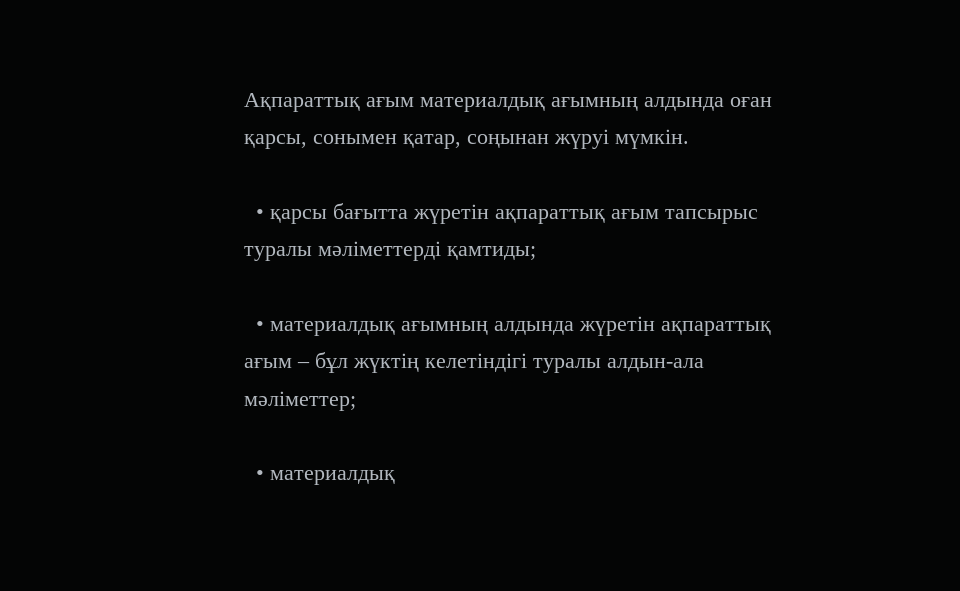Ақпараттық ағым материалдық ағымның алдында оған қарсы, сонымен қатар, соңынан жүруі мүмкін.

  • қарсы бағытта жүретін ақпараттық ағым тапсырыс туралы мәліметтерді қамтиды;

  • материалдық ағымның алдында жүретін ақпараттық ағым – бұл жүктің келетіндігі туралы алдын-ала мәліметтер;

  • материалдық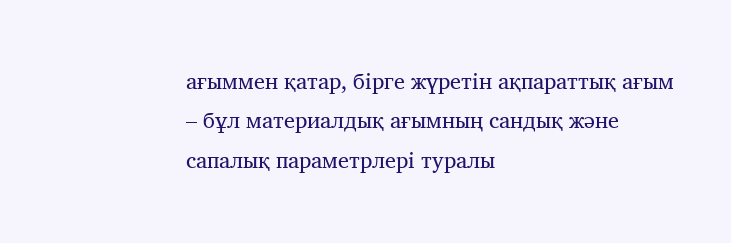ағыммен қатар, бірге жүретін ақпараттық ағым – бұл материалдық ағымның сандық және сапалық параметрлері туралы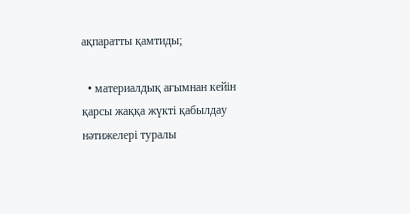ақпаратты қамтиды;

  • материалдық ағымнан кейін қарсы жаққа жүкті қабылдау нәтижелері туралы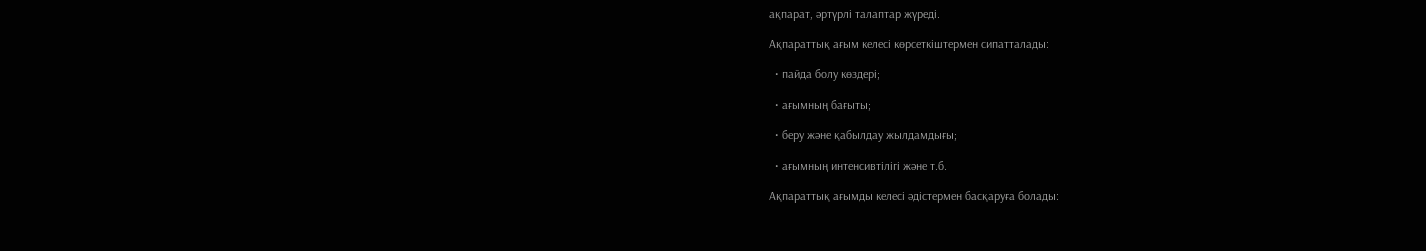ақпарат, әртүрлі талаптар жүреді.

Ақпараттық ағым келесі көрсеткіштермен сипатталады:

  • пайда болу көздері;

  • ағымның бағыты;

  • беру және қабылдау жылдамдығы;

  • ағымның интенсивтілігі және т.б.

Ақпараттық ағымды келесі әдістермен басқаруға болады: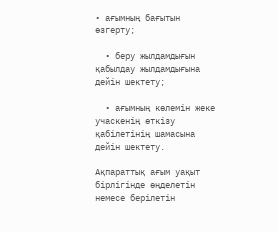• ағымның бағытын өзгерту;

  • беру жылдамдығын қабылдау жылдамдығына дейін шектету;

  • ағымның көлемін жеке учаскенің өткізу қабілетінің шамасына дейін шектету.

Ақпараттық ағым уақыт бірлігінде өңделетін немесе берілетін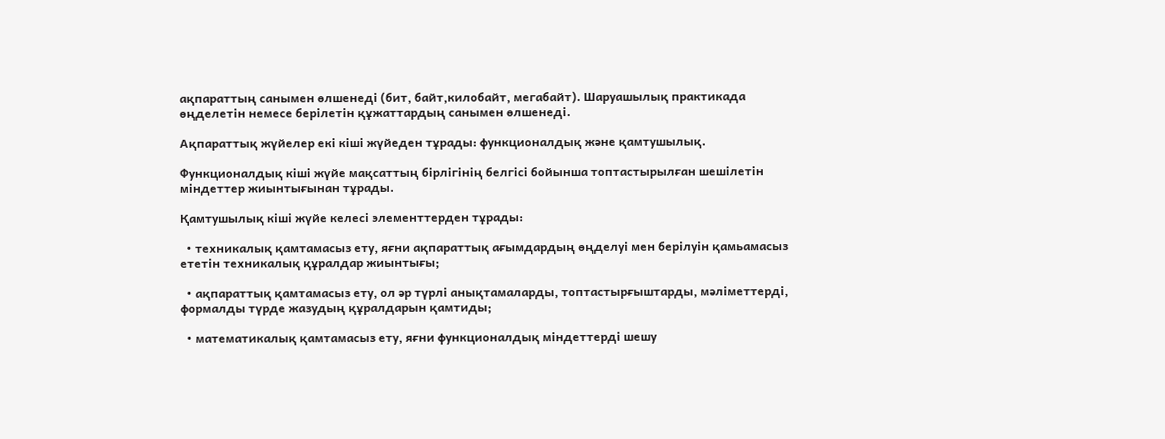ақпараттың санымен өлшенеді (бит, байт,килобайт, мегабайт). Шаруашылық практикада өңделетін немесе берілетін құжаттардың санымен өлшенеді.

Ақпараттық жүйелер екі кіші жүйеден тұрады: функционалдық және қамтушылық.

Функционалдық кіші жүйе мақсаттың бірлігінің белгісі бойынша топтастырылған шешілетін міндеттер жиынтығынан тұрады.

Қамтушылық кіші жүйе келесі элементтерден тұрады:

  • техникалық қамтамасыз ету, яғни ақпараттық ағымдардың өңделуі мен берілуін қамьамасыз ететін техникалық құралдар жиынтығы;

  • ақпараттық қамтамасыз ету, ол әр түрлі анықтамаларды, топтастырғыштарды, мәліметтерді, формалды түрде жазудың құралдарын қамтиды;

  • математикалық қамтамасыз ету, яғни функционалдық міндеттерді шешу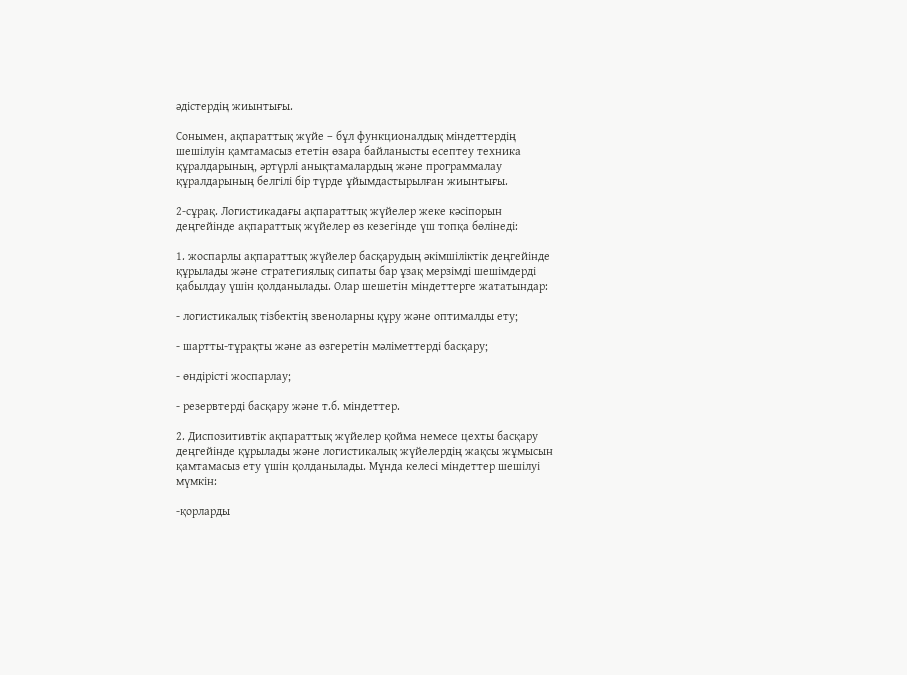әдістердің жиынтығы.

Сонымен, ақпараттық жүйе – бұл функционалдық міндеттердің шешілуін қамтамасыз ететін өзара байланысты есептеу техника құралдарының, әртүрлі анықтамалардың және программалау құралдарының белгілі бір түрде ұйымдастырылған жиынтығы.

2-сұрақ. Логистикадағы ақпараттық жүйелер жеке кәсіпорын деңгейінде ақпараттық жүйелер өз кезегінде үш топқа бөлінеді:

1. жоспарлы ақпараттық жүйелер басқарудың әкімшіліктік деңгейінде құрылады және стратегиялық сипаты бар ұзақ мерзімді шешімдерді қабылдау үшін қолданылады. Олар шешетін міндеттерге жататындар:

- логистикалық тізбектің звеноларны құру және оптималды ету;

- шартты-тұрақты және аз өзгеретін мәліметтерді басқару;

- өндірісті жоспарлау;

- резервтерді басқару және т.б. міндеттер.

2. Диспозитивтік ақпараттық жүйелер қойма немесе цехты басқару деңгейінде құрылады және логистикалық жүйелердің жақсы жұмысын қамтамасыз ету үшін қолданылады. Мұнда келесі міндеттер шешілуі мүмкін:

-қорларды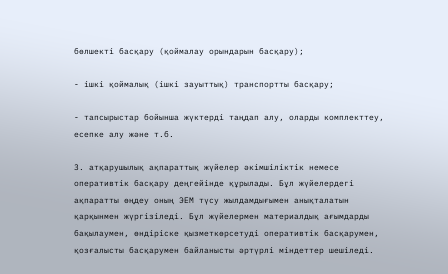бөлшекті басқару (қоймалау орындарын басқару);

- ішкі қоймалық (ішкі зауыттық) транспортты басқару;

- тапсырыстар бойынша жүктерді таңдап алу, оларды комплекттеу, есепке алу және т.б.

3. атқарушылық ақпараттық жүйелер әкімшіліктік немесе оперативтік басқару деңгейінде құрылады. Бұл жүйелердегі ақпаратты өңдеу оның ЭЕМ түсу жылдамдығымен анықталатын қарқынмен жүргізіледі. Бұл жүйелермен материалдық ағымдарды бақылаумен, өндіріске қызметкөрсетуді оперативтік басқарумен, қозғалысты басқарумен байланысты әртүрлі міндеттер шешіледі.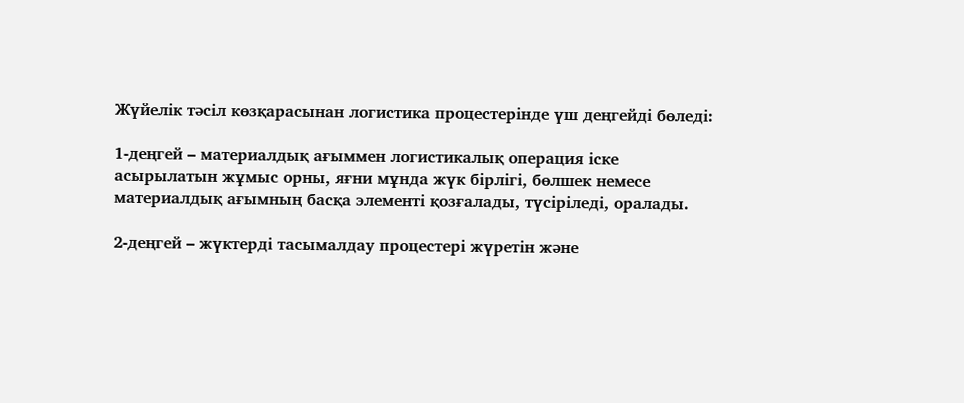Жүйелік тәсіл көзқарасынан логистика процестерінде үш деңгейді бөледі:

1-деңгей – материалдық ағыммен логистикалық операция іске асырылатын жұмыс орны, яғни мұнда жүк бірлігі, бөлшек немесе материалдық ағымның басқа элементі қозғалады, түсіріледі, оралады.

2-деңгей – жүктерді тасымалдау процестері жүретін және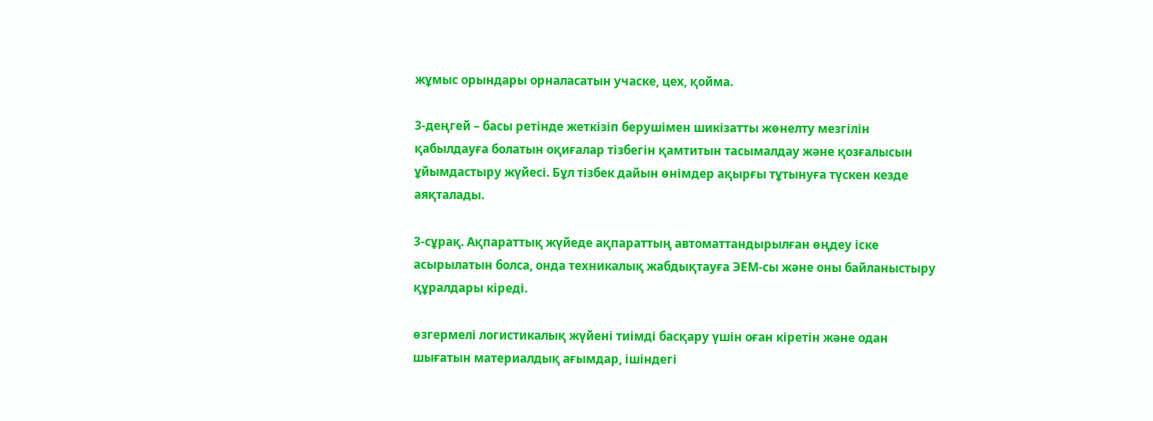жұмыс орындары орналасатын учаске, цех, қойма.

3-деңгей – басы ретінде жеткізіп берушімен шикізатты жөнелту мезгілін қабылдауға болатын оқиғалар тізбегін қамтитын тасымалдау және қозғалысын ұйымдастыру жүйесі. Бұл тізбек дайын өнімдер ақырғы тұтынуға түскен кезде аяқталады.

3-сұрақ. Ақпараттық жүйеде ақпараттың автоматтандырылған өңдеу іске асырылатын болса, онда техникалық жабдықтауға ЭЕМ-сы және оны байланыстыру құралдары кіреді.

өзгермелі логистикалық жүйені тиімді басқару үшін оған кіретін және одан шығатын материалдық ағымдар, ішіндегі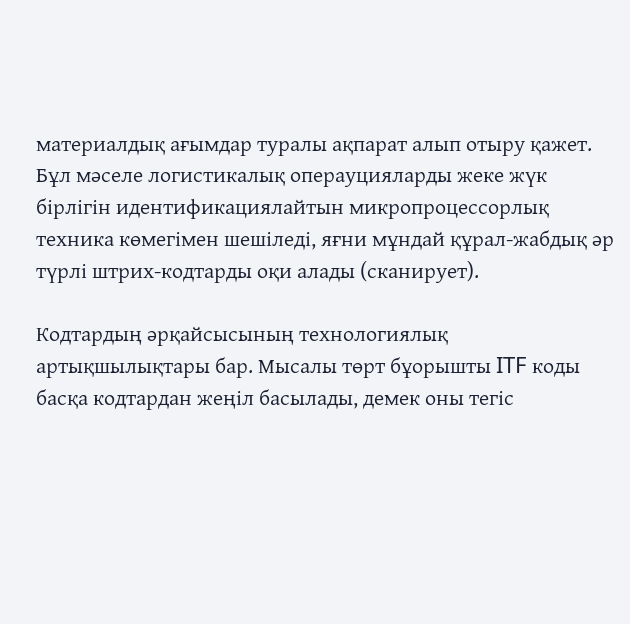материалдық ағымдар туралы ақпарат алып отыру қажет. Бұл мәселе логистикалық операуцияларды жеке жүк бірлігін идентификациялайтын микропроцессорлық техника көмегімен шешіледі, яғни мұндай құрал-жабдық әр түрлі штрих-кодтарды оқи алады (сканирует).

Кодтардың әрқайсысының технологиялық артықшылықтары бар. Мысалы төрт бұорышты ITF коды басқа кодтардан жеңіл басылады, демек оны тегіс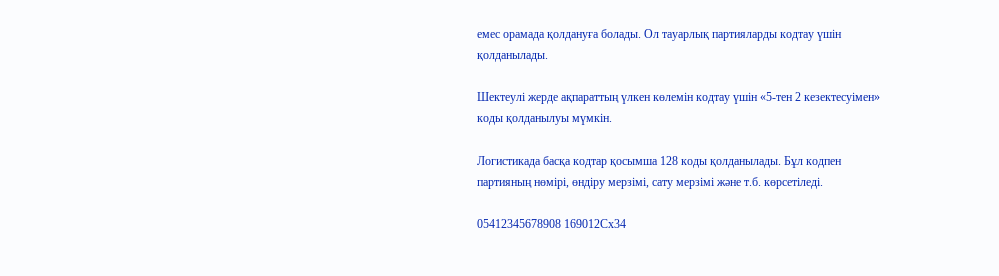емес орамада қолдануға болады. Ол тауарлық партияларды кодтау үшін қолданылады.

Шектеулі жерде ақпараттың үлкен көлемін кодтау үшін «5-тен 2 кезектесуімен» коды қолданылуы мүмкін.

Логистикада басқа кодтар қосымша 128 коды қолданылады. Бұл кодпен партияның нөмірі, өндіру мерзімі, сату мерзімі және т.б. көрсетіледі.

05412345678908 169012Сх34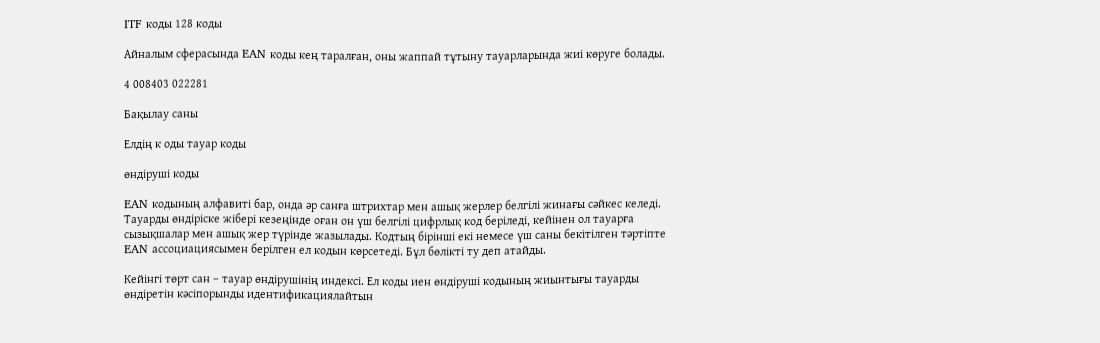ITF коды 128 коды

Айналым сферасында EAN коды кең таралған, оны жаппай тұтыну тауарларында жиі көруге болады.

4 008403 022281

Бақылау саны

Елдің к оды тауар коды

өндіруші коды

EAN кодының алфавиті бар, онда әр санға штрихтар мен ашық жерлер белгілі жинағы сәйкес келеді. Тауарды өндіріске жібері кезеңінде оған он үш белгілі цифрлық код беріледі, кейінен ол тауарға сызықшалар мен ашық жер түрінде жазылады. Кодтың бірінші екі немесе үш саны бекітілген тәртіпте EAN ассоциациясымен берілген ел кодын көрсетеді. Бұл бөлікті ту деп атайды.

Кейінгі төрт сан – тауар өндірушінің индексі. Ел коды иен өндіруші кодының жиынтығы тауарды өндіретін кәсіпорынды идентификациялайтын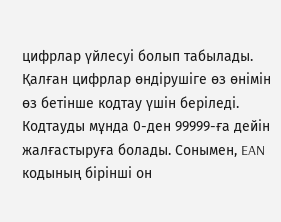цифрлар үйлесуі болып табылады. Қалған цифрлар өндірушіге өз өнімін өз бетінше кодтау үшін беріледі. Кодтауды мұнда 0-ден 99999-ға дейін жалғастыруға болады. Сонымен, EAN кодының бірінші он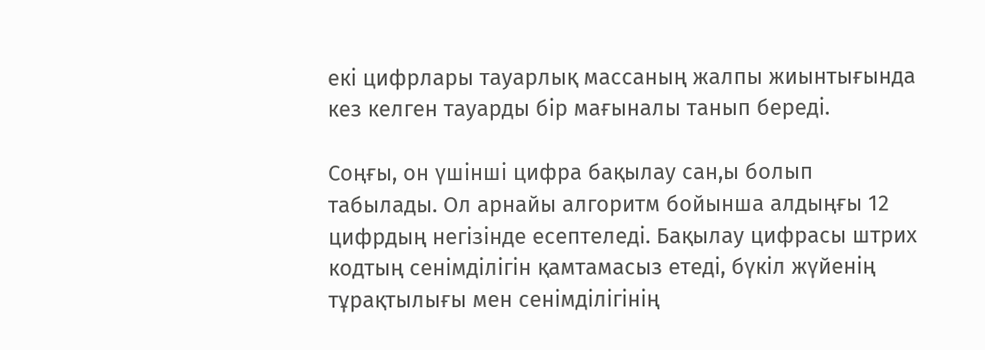екі цифрлары тауарлық массаның жалпы жиынтығында кез келген тауарды бір мағыналы танып береді.

Соңғы, он үшінші цифра бақылау сан,ы болып табылады. Ол арнайы алгоритм бойынша алдыңғы 12 цифрдың негізінде есептеледі. Бақылау цифрасы штрих кодтың сенімділігін қамтамасыз етеді, бүкіл жүйенің тұрақтылығы мен сенімділігінің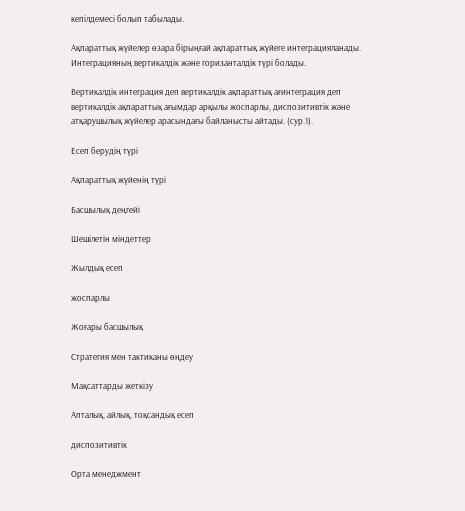кепілдемесі болып табылады.

Ақпараттық жүйелер өзара бірыңғай ақпараттық жүйеге интеграцияланады. Интеграцияның вертикалдік және горизанталдік түрі болады.

Вертикалдік интеграция деп вертикалдік ақпараттық ағинтеграция деп вертикалдік ақпараттық ағымдар арқылы жоспарлы, диспозитивтік және атқарушылық жүйелер арасындағы байланысты айтады. (сур.1).

Есеп берудің түрі

Ақпараттық жүйенің түрі

Басшылық деңгейі

Шешілетін міндеттер

Жылдық есеп

жоспарлы

Жоғары басшылық

Стратегия мен тактиканы өңдеу

Мақсаттарды жеткізу

Апталық, айлық, тоқсандық есеп

диспозитивтік

Орта менеджмент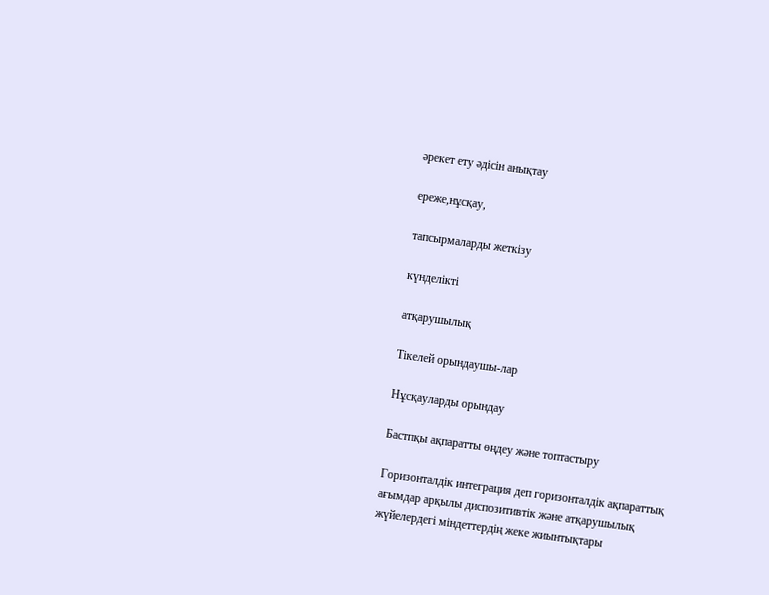әрекет ету әдісін анықтау

ереже,нұсқау,

тапсырмаларды жеткізу

күнделікті

атқарушылық

Тікелей орындаушы-лар

Нұсқауларды орындау

Бастпқы ақпаратты өңдеу және топтастыру

Горизонталдік интеграция деп горизонталдік ақпараттық ағымдар арқылы диспозитивтік және атқарушылық жүйелердегі міндеттердің жеке жиынтықтары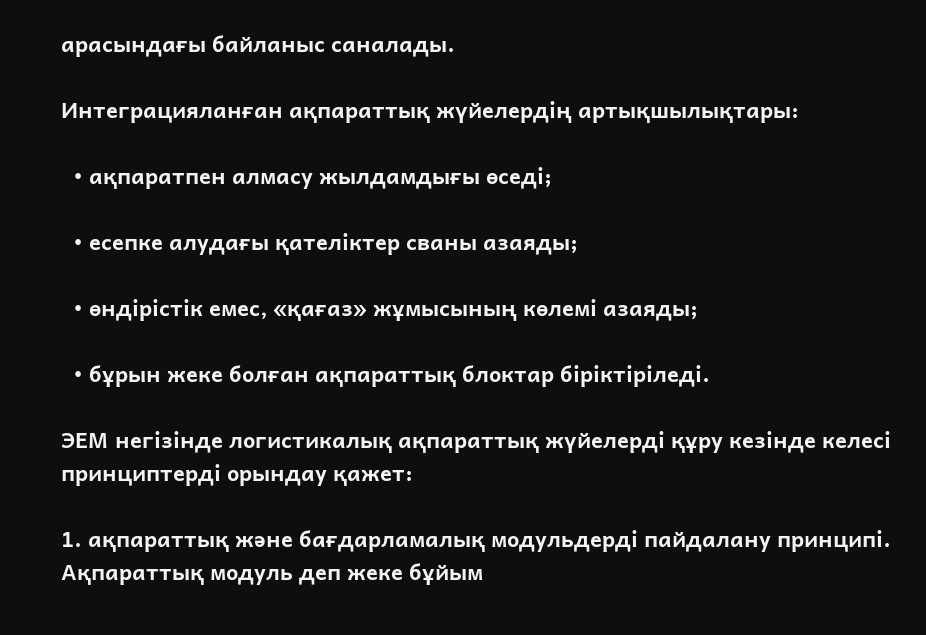арасындағы байланыс саналады.

Интеграцияланған ақпараттық жүйелердің артықшылықтары:

  • ақпаратпен алмасу жылдамдығы өседі;

  • есепке алудағы қателіктер сваны азаяды;

  • өндірістік емес, «қағаз» жұмысының көлемі азаяды;

  • бұрын жеке болған ақпараттық блоктар біріктіріледі.

ЭЕМ негізінде логистикалық ақпараттық жүйелерді құру кезінде келесі принциптерді орындау қажет:

1. ақпараттық және бағдарламалық модульдерді пайдалану принципі. Ақпараттық модуль деп жеке бұйым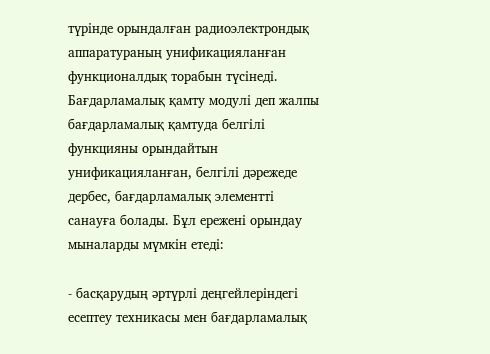түрінде орындалған радиоэлектрондық аппаратураның унификацияланған функционалдық торабын түсінеді. Бағдарламалық қамту модулі деп жалпы бағдарламалық қамтуда белгілі функцияны орындайтын унификацияланған, белгілі дәрежеде дербес, бағдарламалық элементті санауға болады. Бұл ережені орындау мыналарды мүмкін етеді:

- басқарудың әртүрлі деңгейлеріндегі есептеу техникасы мен бағдарламалық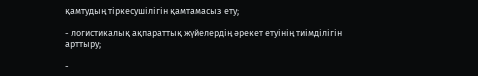қамтудың тіркесушілігін қамтамасыз ету;

- логистикалық ақпараттық жүйелердің әрекет етуінің тиімділігін арттыру;

-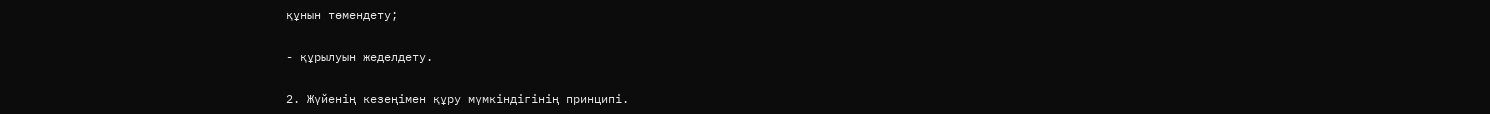құнын төмендету;

- құрылуын жеделдету.

2. Жүйенің кезеңімен құру мүмкіндігінің принципі.